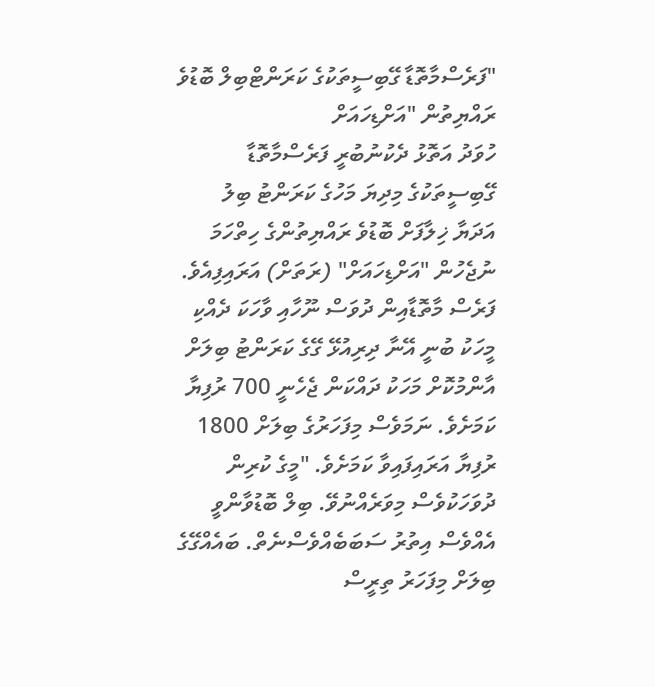"ފަރެސްމާތޮޑާ ގޭބިސީތަކުގެ ކަރަންޓްބިލް ބޮޑުވެ ރައްޔިތުން "އަށްޑިހައަށް
ހުވަދު އަތޮޅު ދެކުނުބުރީ ފަރެސްމާތޮޑާ ގޭބިސީތަކުގެ މިދިޔަ މަހުގެ ކަރަންޓު ބިލު އަދަޔާ ޚިލާފަށް ބޮޑުވެ ރައްޔިތުންގެ ހިތްހަމަ ނުޖެހުން "އަށްޑިހައަށް" (ރަތަށް) އަރައިފިއެވެ.
ފަރެސް މާތޮޑާއިން ދުވަސް ނޫހާއި ވާހަކަ ދެއްކި މީހަކު ބުނީ އޭނާ ދިރިއުޅޭ ގޭގެ ކަރަންޓު ބިލަށް އާންމުކޮށް މަހަކު ދައްކަން ޖެހެނީ 700 ރުފިޔާ ކަމަށެވެ. ނަމަވެސް މިފަހަރުގެ ބިލަށް 1800 ރުފިޔާ އަރައިފައިވާ ކަމަށެވެ. "މީގެ ކުރިން ދުވަހަކުވެސް މިވަރެއްނުވޭ. ބިލް ބޮޑުވާންވީ އެއްވެސް އިތުރު ސަބަބެއްވެސްނެތް. ބައެއްގޭގެ ބިލަށް މިފަހަރު ތިރީސް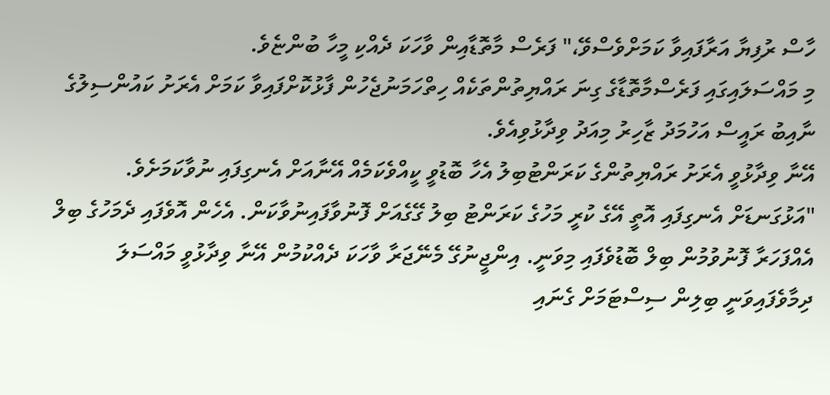ހާސް ރުފިޔާ އަރާފައިވާ ކަމަށްވެސްވޭ،" ފަރެސް މާތޮޑާއިން ވާހަކަ ދެއްކި މީހާ ބުންޏެވެ.
މި މައްސަލައިގައި ފަރެސްމާތޮޑާގެ ގިނަ ރައްޔިތުންތަކެއް ހިތްހަމަނުޖެހުން ފާޅުކޮށްފައިވާ ކަމަށް އެރަށު ކައުންސިލުގެ ނާއިބު ރައީސް އަހުމަދު ޒާހިރު މިއަދު ވިދާޅުވިއެވެ.
އޭނާ ވިދާޅުވީ އެރަށު ރައްޔިތުންގެ ކަރަންޓުބިލު އެހާ ބޮޑުވީ ކީއްވެކަމެއް އޭނާއަށް އެނގިފައި ނުވާކަމަށެވެ.
"އަޅުގަނޑަށް އެނގިފައި އޮތީ އޭގެ ކުރީ މަހުގެ ކަރަންޓު ބިލު ގޭގެއަށް ފޮނުވާފައިނުވާކަން. އެހެން އޮވެފައި ދެމަހުގެ ބިލް އެއްފަހަރާ ފޮނުވުމުން ބިލް ބޮޑުވެފައި މިވަނީ. އިންޖީނުގޭ މެނޭޖަރާ ވާހަކަ ދެއްކުމުން އޭނާ ވިދާޅުވީ މައްސަލަ ދިމާވެފައިވަނީ ބިލިން ސިސްޓަމަށް ގެނައި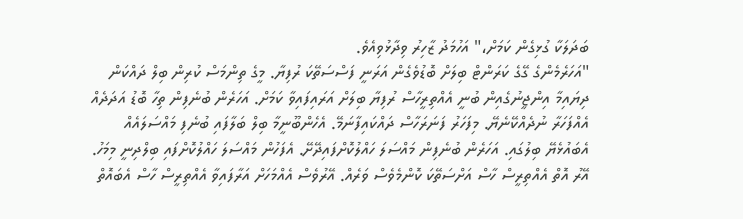ބަދަލަކާ ގުޅިގެން ކަމަށް،" އަހުމަދު ޒާހިރު ވިދާޅުވިއެވެ.
"އަހަރެމެންގެ ގޭގެ ކަރަންޓް ބިލަށް ބޮޑުވެގެން އަރަނީ ފަސްސަތޭކަ ރުފިޔާ. މީގެ ތިންމަސް ކުރިން ބިލް ދައްކަން ދިޔައިމާ އިންޖީނުގެއިން ބުނީ އެއްތިރީހާސް ރުފިޔާ ބިލަށް އަރައިފައިވާ ކަމަށް. އަހަރެން ބުނެފިން ތިހާ ބޮޑު އަދަދެއް އެއްފަހަރާ ނުދެއްކޭނެޔޭ. މިފަހަރު ފަނަރަހާސް ދައްކައިފާނަމޭ. އެހެންބޫނީމާ ބިލް ބަލާފައި ބުނެފި މައްސަލައެއް އެބައުޅެޔޭ ބިލުގައި. އަހަރެން ބުނެފިން މައްސަލަ ހައްލުކޮށްފައިދޭށޭ. އެފަހުން މައްސަލަ ހައްލުކޮށްފައި ބިލްދިނީ މިމަހު. އޭރު އޮތް އެއްތިރީސް ހާސް އަށްސަތޭކަ ކޮންމެވެސް ވަރެއް. އޭރުވެސް އެއްމަހަށް އަރާފައިވާ އެއްތިރީސް ހާސް އެބައޮތް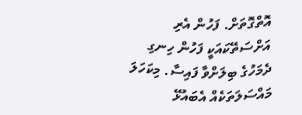އޮތްގޮތަށް. ފަހުން އެރި އަށްސަތޭކައަކީ ފަހުން ހިނގި ދެމަހުގެ ބިލަށްވާ ފައިސާ. މިކަހަލަ މައްސަލަތަކެއް އެބައުޅޭ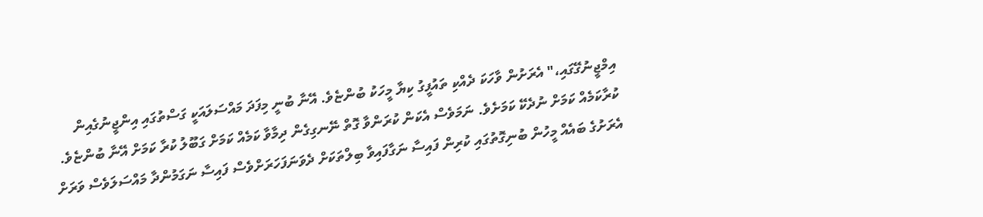އިމްޖީނުގޭގައި،" އެރަށުން ވާހަކަ ދެއްކި ތައުފީގު ކިޔާ މީހަކު ބުންޏެވެ. އޭނާ ބުނީ މިފަދަ މައްސަލައަކީ ގަސްތުގައި އިންޖީނުގެއިން ކުރާކަމެއް ކަމަށް ނުދެކޭ ކަމަށެވެ. ނަމަވެސް އެކަން ކުރަންވާ ގޮތް ނޭނގިގެން ދިމާވާ ކަމެއް ކަމަށް ގަބޫލު ކުރާ ކަމަށް އޭނާ ބުންޏެވެ.
އެރަށުގެ ބައެއް މީހުން ބުނިގޮތުގައި ކުރިން ފައިސާ ނަގާފައިވާ ބިލްތަކަށް ދެވަނަފަހަރަށްވެސް ފައިސާ ނަގަމުންދާ މައްސަލަވެސް ވަރަށް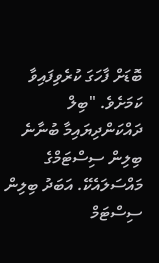ބޮޑަށް ފާހަގަ ކުރެވިފައިވާ ކަމަށެވެ. "ބިލް ދައްކަންދިޔައިމާ ބުނާނެ ބިލިން ސިސްޓަމްގެ މައްސަލައެކޭ. އަބަދު ބިލިން ސިސްޓަމް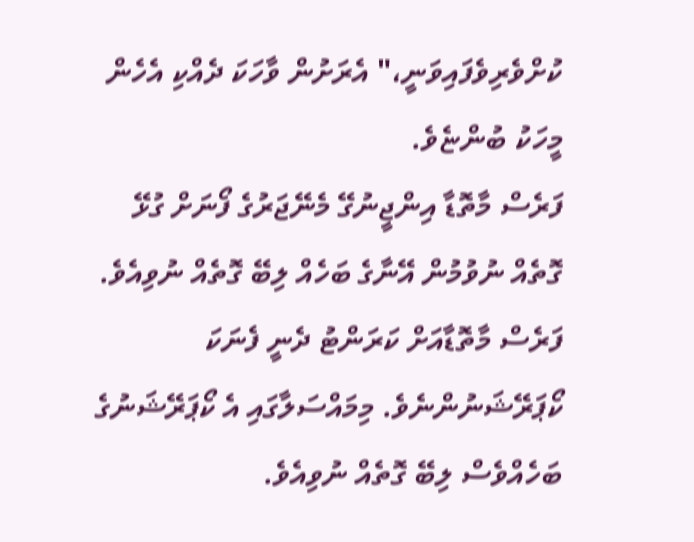ކުށްވެރިވެފައިވަނީ،" އެރަށުން ވާހަކަ ދެއްކި އެހެން މީހަކު ބުންޏެވެ.
ފަރެސް މާތޮޑާ އިންޖީނުގޭ މެނޭޖަރުގެ ފޯނަށް ގުޅޭ ގޮތެއް ނުވުމުން އޭނާގެ ބަހެއް ލިބޭ ގޮތެއް ނުވިއެވެ. ފަރެސް މާތޮޑާއަށް ކަރަންޓު ދެނީ ފެނަކަ ކޯޕަރޭޝަނުންނެވެ. މިމައްސަލާގައި އެ ކޯޕަރޭޝަނުގެ ބަހެއްވެސް ލިބޭ ގޮތެއް ނުވިއެވެ.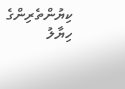ކިޔުންތެރިންގެ ހިޔާލު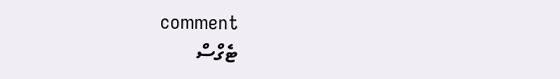comment
ޓެގްސް